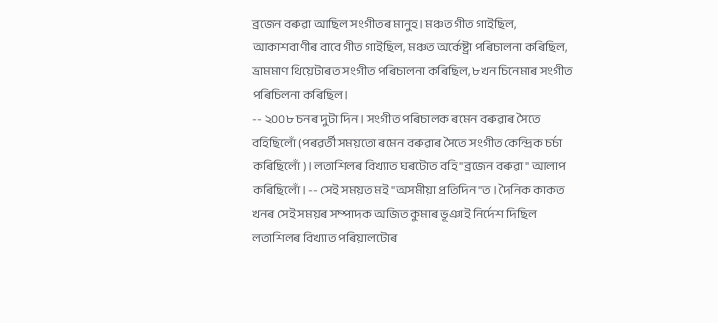ব্ৰজেন বৰুৱা আছিল সংগীতৰ মানুহ। মঞ্চত গীত গাইছিল, আকাশবাণীৰ বাবে গীত গাইছিল, মঞ্চত অৰ্কেষ্ট্ৰা পৰিচালনা কৰিছিল, ভ্ৰামমাণ থিয়েটাৰত সংগীত পৰিচালনা কৰিছিল, ৮খন চিনেমাৰ সংগীত পৰিচিলনা কৰিছিল।
-- ২০০৮ চনৰ দুটা দিন। সংগীত পৰিচালক ৰমেন বৰুৱাৰ সৈতে বহিছিলোঁ (পৰৱৰ্তী সময়তো ৰমেন বৰুৱাৰ সৈতে সংগীত কেন্দ্ৰিক চৰ্চা কৰিছিলোঁ)। লতাশিলৰ বিখ্যাত ঘৰটোত বহি "ব্ৰজেন বৰুৱা" আলাপ কৰিছিলোঁ। -- সেই সময়ত মই "অসমীয়া প্ৰতিদিন"ত । দৈনিক কাকত খনৰ সেই সময়ৰ সম্পাদক অজিত কুমাৰ ভূঞাই নিৰ্দেশ দিছিল লতাশিলৰ বিখ্যাত পৰিয়ালটোৰ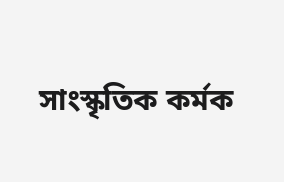সাংস্কৃতিক কৰ্মক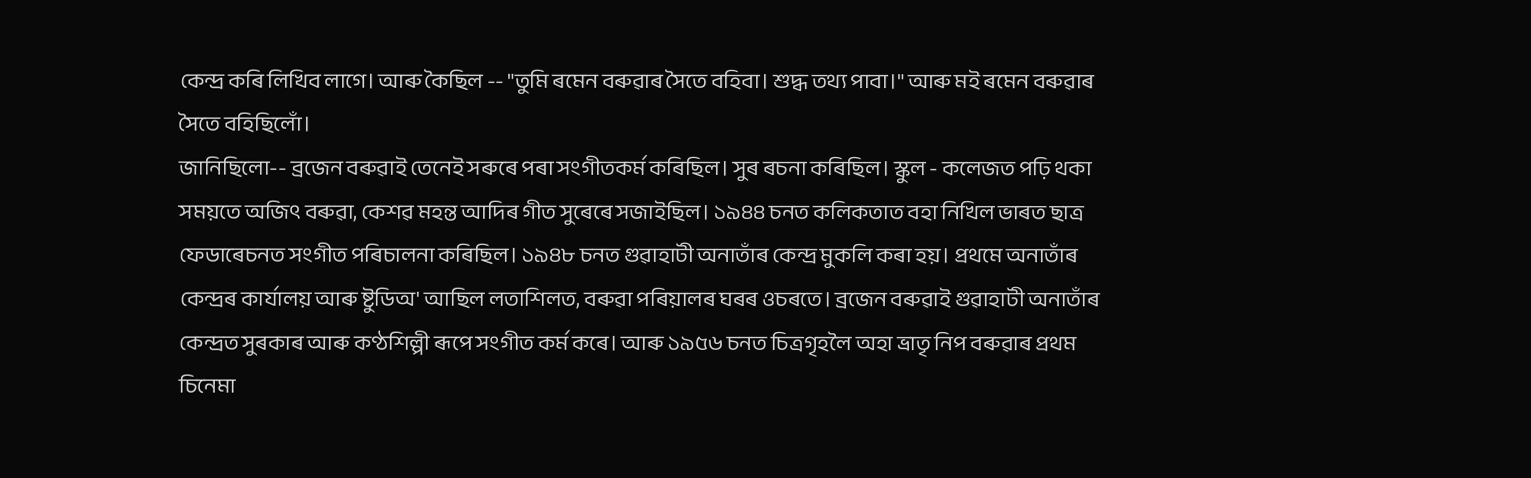কেন্দ্ৰ কৰি লিখিব লাগে। আৰু কৈছিল -- "তুমি ৰমেন বৰুৱাৰ সৈতে বহিবা। শুদ্ধ তথ্য পাবা।" আৰু মই ৰমেন বৰুৱাৰ সৈতে বহিছিলোঁ।
জানিছিলো-- ব্ৰজেন বৰুৱাই তেনেই সৰুৰে পৰা সংগীতকৰ্ম কৰিছিল। সুৰ ৰচনা কৰিছিল। স্কুল - কলেজত পঢ়ি থকা সময়তে অজিৎ বৰুৱা, কেশৱ মহন্ত আদিৰ গীত সুৰেৰে সজাইছিল। ১৯৪৪ চনত কলিকতাত বহা নিখিল ভাৰত ছাত্ৰ ফেডাৰেচনত সংগীত পৰিচালনা কৰিছিল। ১৯৪৮ চনত গুৱাহাটী অনাতাঁৰ কেন্দ্ৰ মুকলি কৰা হয়। প্ৰথমে অনাতাঁৰ কেন্দ্ৰৰ কাৰ্যালয় আৰু ষ্টুডিঅ' আছিল লতাশিলত, বৰুৱা পৰিয়ালৰ ঘৰৰ ওচৰতে। ব্ৰজেন বৰুৱাই গুৱাহাটী অনাতাঁৰ কেন্দ্ৰত সুৰকাৰ আৰু কণ্ঠশিল্পী ৰূপে সংগীত কৰ্ম কৰে। আৰু ১৯৫৬ চনত চিত্ৰগৃহলৈ অহা ভ্ৰাতৃ নিপ বৰুৱাৰ প্ৰথম চিনেমা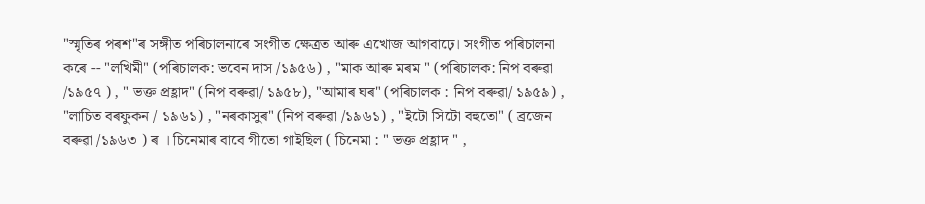"স্মৃতিৰ পৰশ"ৰ সঙ্গীত পৰিচালনাৰে সংগীত ক্ষেত্ৰত আৰু এখোজ আগবাঢ়ে। সংগীত পৰিচালনা কৰে -- "লখিমী" (পৰিচালক: ভবেন দাস /১৯৫৬) , "মাক আৰু মৰম " (পৰিচালক: নিপ বৰুৱা /১৯৫৭ ) , " ভক্ত প্ৰহ্লাদ" (নিপ বৰুৱা/ ১৯৫৮), "আমাৰ ঘৰ" (পৰিচালক : নিপ বৰুৱা/ ১৯৫৯) , "লাচিত বৰফুকন / ১৯৬১) , "নৰকাসুৰ" (নিপ বৰুৱা /১৯৬১) , "ইটো সিটো বহুতো" ( ব্ৰজেন বৰুৱা /১৯৬৩ ) ৰ । চিনেমাৰ বাবে গীতো গাইছিল ( চিনেমা : " ভক্ত প্ৰহ্লাদ " ,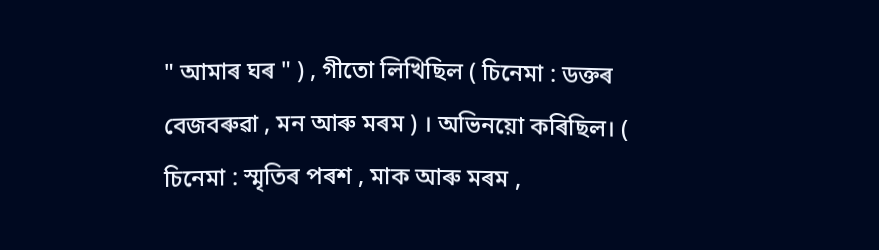" আমাৰ ঘৰ " ) , গীতো লিখিছিল ( চিনেমা : ডক্তৰ বেজবৰুৱা , মন আৰু মৰম ) । অভিনয়ো কৰিছিল। ( চিনেমা : স্মৃতিৰ পৰশ , মাক আৰু মৰম ,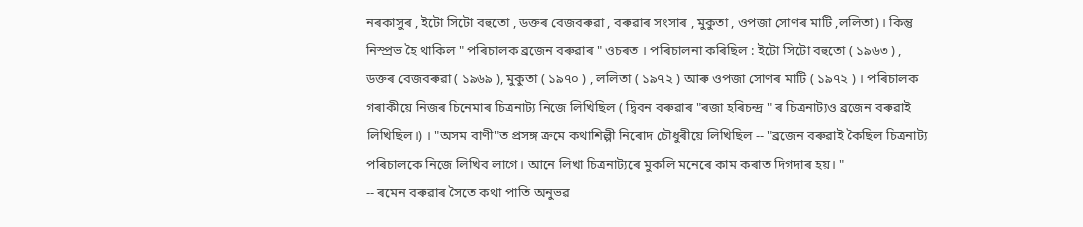নৰকাসুৰ , ইটো সিটো বহুতো , ডক্তৰ বেজবৰুৱা , বৰুৱাৰ সংসাৰ , মুকুতা , ওপজা সোণৰ মাটি ,ললিতা)। কিন্তু নিস্প্ৰভ হৈ থাকিল " পৰিচালক ব্ৰজেন বৰুৱাৰ " ওচৰত । পৰিচালনা কৰিছিল : ইটো সিটো বহুতো ( ১৯৬৩ ) , ডক্তৰ বেজবৰুৱা ( ১৯৬৯ ), মুকুতা ( ১৯৭০ ) , ললিতা ( ১৯৭২ ) আৰু ওপজা সোণৰ মাটি ( ১৯৭২ ) । পৰিচালক গৰাকীয়ে নিজৰ চিনেমাৰ চিত্ৰনাট্য নিজে লিখিছিল ( দ্বিবন বৰুৱাৰ "ৰজা হৰিচন্দ্ৰ " ৰ চিত্ৰনাট্যও ব্ৰজেন বৰুৱাই লিখিছিল।) । "অসম বাণী"ত প্ৰসঙ্গ ক্ৰমে কথাশিল্পী নিৰোদ চৌধুৰীয়ে লিখিছিল -- "ব্ৰজেন বৰুৱাই কৈছিল চিত্ৰনাট্য পৰিচালকে নিজে লিখিব লাগে। আনে লিখা চিত্ৰনাট্যৰে মুকলি মনেৰে কাম কৰাত দিগদাৰ হয়। "
-- ৰমেন বৰুৱাৰ সৈতে কথা পাতি অনুভৱ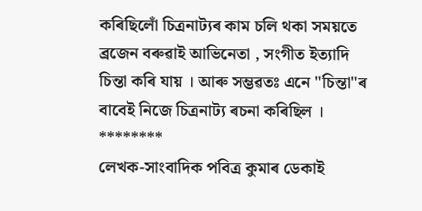কৰিছিলোঁ চিত্ৰনাট্যৰ কাম চলি থকা সময়তে ব্ৰজেন বৰুৱাই আভিনেতা , সংগীত ইত্যাদি চিন্তা কৰি যায় । আৰু সম্ভৱতঃ এনে "চিন্তা"ৰ বাবেই নিজে চিত্ৰনাট্য ৰচনা কৰিছিল ।
********
লেখক-সাংবাদিক পবিত্ৰ কুমাৰ ডেকাই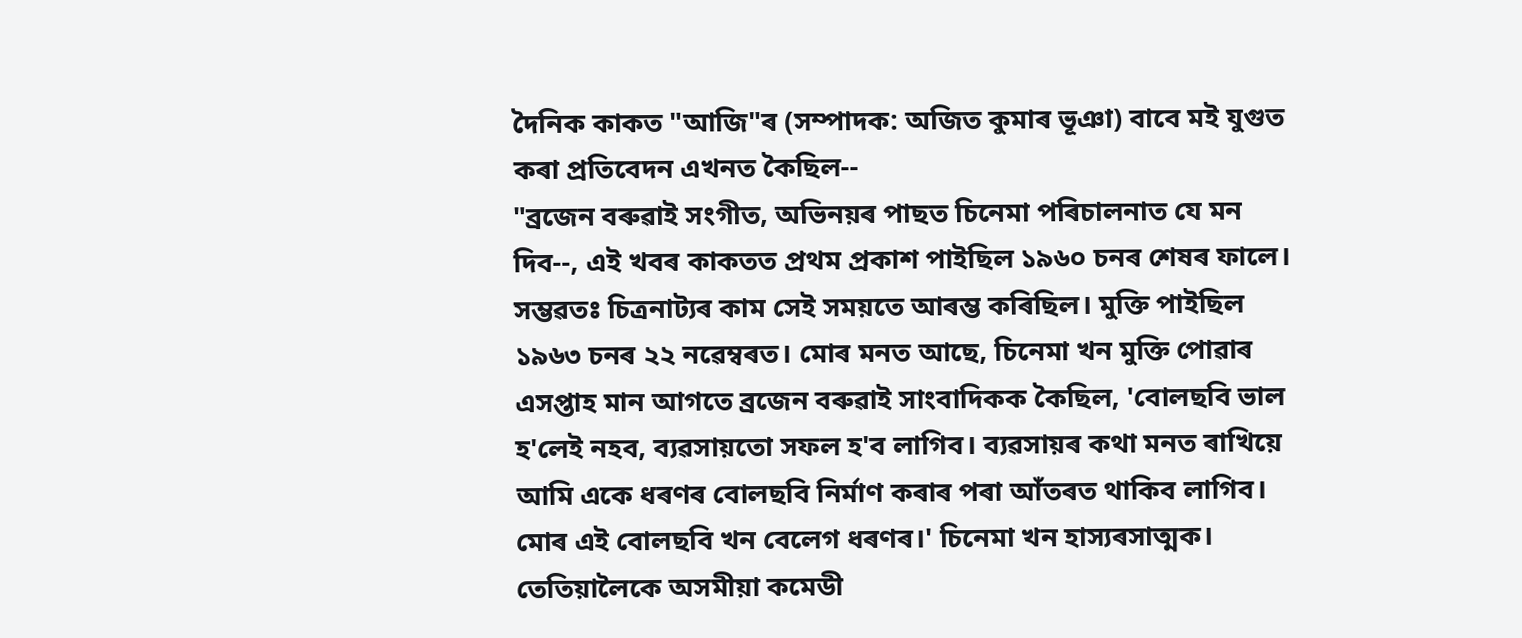দৈনিক কাকত "আজি"ৰ (সম্পাদক: অজিত কুমাৰ ভূঞা) বাবে মই যুগুত কৰা প্ৰতিবেদন এখনত কৈছিল--
"ব্ৰজেন বৰুৱাই সংগীত, অভিনয়ৰ পাছত চিনেমা পৰিচালনাত যে মন দিব--, এই খবৰ কাকতত প্ৰথম প্ৰকাশ পাইছিল ১৯৬০ চনৰ শেষৰ ফালে। সম্ভৱতঃ চিত্ৰনাট্যৰ কাম সেই সময়তে আৰম্ভ কৰিছিল। মুক্তি পাইছিল ১৯৬৩ চনৰ ২২ নৱেম্বৰত। মোৰ মনত আছে, চিনেমা খন মুক্তি পোৱাৰ এসপ্তাহ মান আগতে ব্ৰজেন বৰুৱাই সাংবাদিকক কৈছিল, 'বোলছবি ভাল হ'লেই নহব, ব্যৱসায়তো সফল হ'ব লাগিব। ব্যৱসায়ৰ কথা মনত ৰাখিয়ে আমি একে ধৰণৰ বোলছবি নিৰ্মাণ কৰাৰ পৰা আঁতৰত থাকিব লাগিব। মোৰ এই বোলছবি খন বেলেগ ধৰণৰ।' চিনেমা খন হাস্যৰসাত্মক। তেতিয়ালৈকে অসমীয়া কমেডী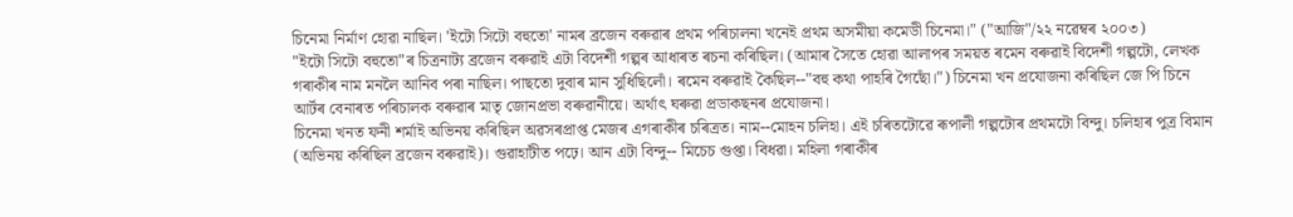চিনেমা নিৰ্মাণ হোৱা নাছিল। 'ইটো সিটো বহুতো' নামৰ ব্ৰজেন বৰুৱাৰ প্ৰথম পৰিচালনা খনেই প্ৰথম অসমীয়া কমেডী চিনেমা।" ("আজি"/২২ নৱেম্বৰ ২০০৩)
"ইটো সিটো বহুতো"ৰ চিত্ৰনাট্য ব্ৰজেন বৰুৱাই এটা বিদেশী গল্পৰ আধাৰত ৰচনা কৰিছিল। (আমাৰ সৈতে হোৱা আলাপৰ সময়ত ৰমেন বৰুৱাই বিদেশী গল্পটো, লেখক গৰাকীৰ নাম মনলৈ আনিব পৰা নাছিল। পাছতো দুবাৰ মান সুধিছিলোঁ। ৰমেন বৰুৱাই কৈছিল--"বহু কথা পাহৰি গৈছোঁ।") চিনেমা খন প্ৰযোজনা কৰিছিল জে পি চিনে আৰ্টৰ বেনাৰত পৰিচালক বৰুৱাৰ মাতৃ জোনপ্ৰভা বৰুৱানীয়ে। অৰ্থাৎ ঘৰুৱা প্ৰডাকছনৰ প্ৰযোজনা।
চিনেমা খনত ফনী শৰ্মাই অভিনয় কৰিছিল অৱসৰপ্ৰাপ্ত মেজৰ এগৰাকীৰ চৰিত্ৰত। নাম--মোহন চলিহা। এই চৰিতটোৱে ৰূপালী গল্পটোৰ প্ৰথমটো বিন্দু। চলিহাৰ পুত্ৰ বিমান (অভিনয় কৰিছিল ব্ৰজেন বৰুৱাই)। গুৱাহাটীত পঢ়ে। আন এটা বিন্দু-- মিচেচ গুপ্তা। বিধৱা। মহিলা গৰাকীৰ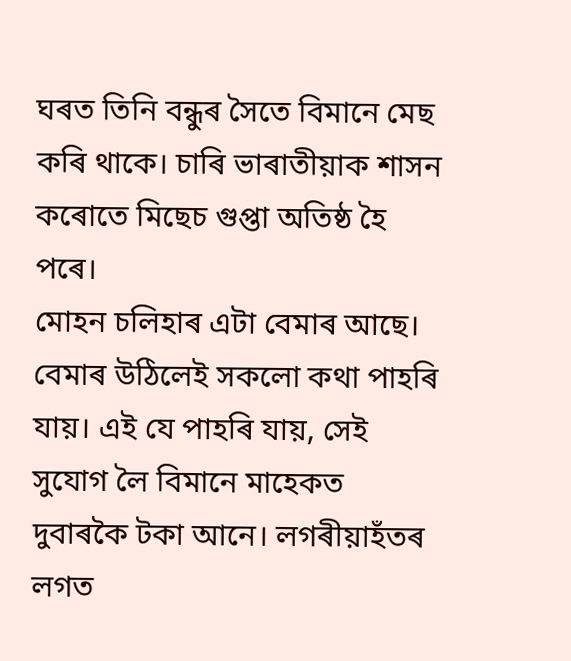ঘৰত তিনি বন্ধুৰ সৈতে বিমানে মেছ কৰি থাকে। চাৰি ভাৰাতীয়াক শাসন কৰোতে মিছেচ গুপ্তা অতিষ্ঠ হৈ পৰে।
মোহন চলিহাৰ এটা বেমাৰ আছে। বেমাৰ উঠিলেই সকলো কথা পাহৰি যায়। এই যে পাহৰি যায়, সেই সুযোগ লৈ বিমানে মাহেকত দুবাৰকৈ টকা আনে। লগৰীয়াহঁতৰ লগত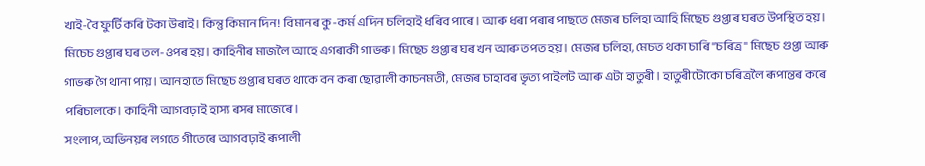খাই-বৈ ফুৰ্টি কৰি টকা উৰাই। কিন্তু কিমান দিন! বিমানৰ কু-কৰ্ম এদিন চলিহাই ধৰিব পাৰে। আৰু ধৰা পৰাৰ পাছতে মেজৰ চলিহা আহি মিছেচ গুপ্তাৰ ঘৰত উপস্থিত হয়। মিচেচ গুপ্তাৰ ঘৰ তল-ওপৰ হয়। কাহিনীৰ মাজলৈ আহে এগৰাকী গাভৰু। মিছেচ গুপ্তাৰ ঘৰ খন আৰু তপত হয়। মেজৰ চলিহা, মেচত থকা চাৰি "চৰিত্ৰ" মিছেচ গুপ্তা আৰু গাভৰু গৈ থানা পায়। আনহাতে মিছেচ গুপ্তাৰ ঘৰত থাকে বন কৰা ছোৱালী কাচনমতী, মেজৰ চাহাবৰ ভৃত্য পাইলট আৰু এটা হাতুৰী। হাতুৰীটোকো চৰিত্ৰলৈ ৰূপান্তৰ কৰে পৰিচালকে। কাহিনী আগবঢ়াই হাস্য ৰসৰ মাজেৰে।
সংলাপ, অভিনয়ৰ লগতে গীতেৰে আগবঢ়াই ৰূপালী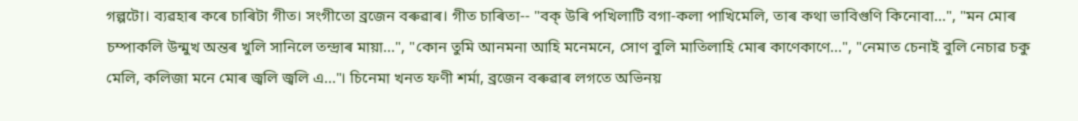গল্পটো। ব্যৱহাৰ কৰে চাৰিটা গীত। সংগীতো ব্ৰজেন বৰুৱাৰ। গীত চাৰিতা-- "বক্ উৰি পখিলাটি বগা-কলা পাখিমেলি, তাৰ কথা ভাবিগুণি কিনোবা...", "মন মোৰ চম্পাকলি উন্মুখ অন্তৰ খুলি সানিলে তন্দ্ৰাৰ মায়া...", "কোন তুমি আনমনা আহি মনেমনে, সোণ বুলি মাতিলাহি মোৰ কাণেকাণে...", "নেমাত চেনাই বুলি নেচাৱ চকু মেলি, কলিজা মনে মোৰ জ্বলি জ্বলি এ..."। চিনেমা খনত ফণী শৰ্মা, ব্ৰজেন বৰুৱাৰ লগতে অভিনয়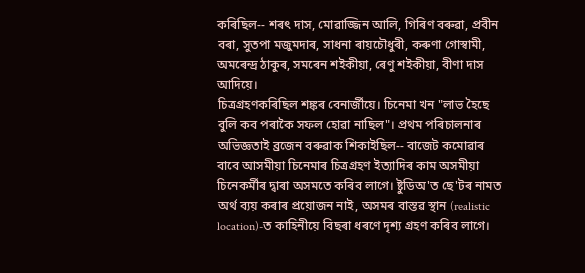কৰিছিল-- শৰৎ দাস, মোৱাজ্জিন আলি, গিৰিণ বৰুৱা, প্ৰবীন বৰা, সুতপা মজুমদাৰ, সাধনা ৰায়চৌধুৰী, কৰুণা গোস্বামী, অমৰেন্দ্ৰ ঠাকুৰ, সমৰেন শইকীয়া, ৰেণু শইকীয়া, বীণা দাস আদিয়ে।
চিত্ৰগ্ৰহণকৰিছিল শঙ্কৰ বেনাৰ্জীয়ে। চিনেমা খন "লাভ হৈছে বুলি কব পৰাকৈ সফল হোৱা নাছিল"। প্ৰথম পৰিচালনাৰ অভিজ্ঞতাই ব্ৰজেন বৰুৱাক শিকাইছিল-- বাজেট কমোৱাৰ বাবে আসমীয়া চিনেমাৰ চিত্ৰগ্ৰহণ ইত্যাদিৰ কাম অসমীয়া চিনেকৰ্মীৰ দ্বাৰা অসমতে কৰিব লাগে। ষ্টুডিঅ'ত ছে'টৰ নামত অৰ্থ ব্যয় কৰাৰ প্ৰয়োজন নাই, অসমৰ বাস্তৱ স্থান (realistic location)-ত কাহিনীয়ে বিছৰা ধৰণে দৃশ্য গ্ৰহণ কৰিব লাগে।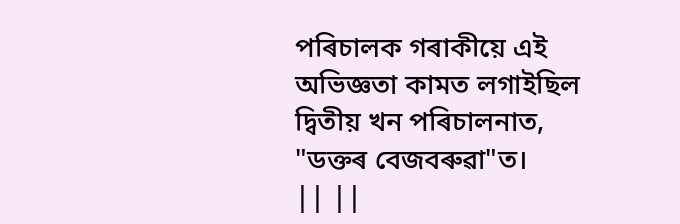পৰিচালক গৰাকীয়ে এই অভিজ্ঞতা কামত লগাইছিল দ্বিতীয় খন পৰিচালনাত, "ডক্তৰ বেজবৰুৱা"ত।
|| ||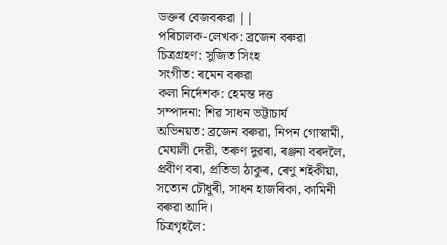ডক্তৰ বেজবৰুৱা ||
পৰিচালক-লেখক: ব্ৰজেন বৰুৱা
চিত্ৰগ্ৰহণ: সুজিত সিংহ
সংগীত: ৰমেন বৰুৱা
কলা নিৰ্দেশক: হেমন্ত দত্ত
সম্পাদনা: শিৱ সাধন ভট্টাচাৰ্য
অভিনয়ত: ব্ৰজেন বৰুৱা, নিপন গোস্বামী, মেঘালী দেৱী, তৰুণ দুৱৰা, ৰঞ্জনা বৰদলৈ, প্ৰবীণ বৰা, প্ৰতিভা ঠাকুৰ, ৰেণু শইকীয়া, সত্যেন চৌধুৰী, সাধন হাজৰিকা, কামিনী বৰুৱা আদি।
চিত্ৰগৃহলৈ: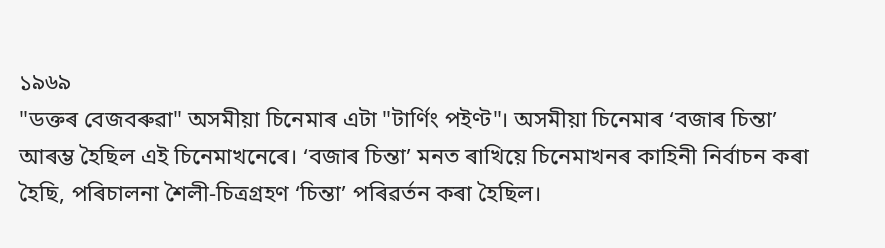১৯৬৯
"ডক্তৰ বেজবৰুৱা" অসমীয়া চিনেমাৰ এটা "টার্ণিং পইণ্ট"। অসমীয়া চিনেমাৰ ‘বজাৰ চিন্তা’ আৰম্ভ হৈছিল এই চিনেমাখনেৰে। ‘বজাৰ চিন্তা’ মনত ৰাখিয়ে চিনেমাখনৰ কাহিনী নির্বাচন কৰা হৈছি, পৰিচালনা শৈলী-চিত্রগ্রহণ ‘চিন্তা’ পৰিৱৰ্তন কৰা হৈছিল।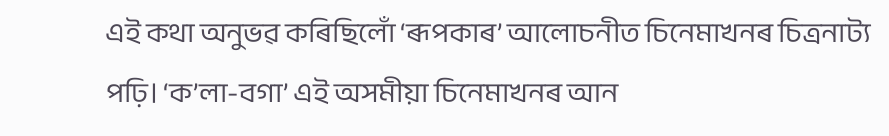এই কথা অনুভৱ কৰিছিলোঁ ‘ৰূপকাৰ’ আলোচনীত চিনেমাখনৰ চিত্ৰনাট্য পঢ়ি। ‘ক’লা-বগা’ এই অসমীয়া চিনেমাখনৰ আন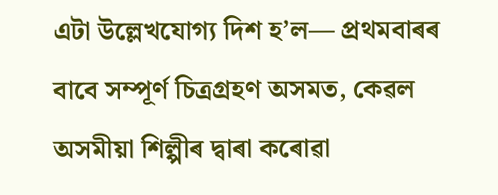এটা উল্লেখযোগ্য দিশ হ’ল— প্ৰথমবাৰৰ বাবে সম্পূর্ণ চিত্ৰগ্ৰহণ অসমত, কেৱল অসমীয়া শিল্পীৰ দ্বাৰা কৰোৱা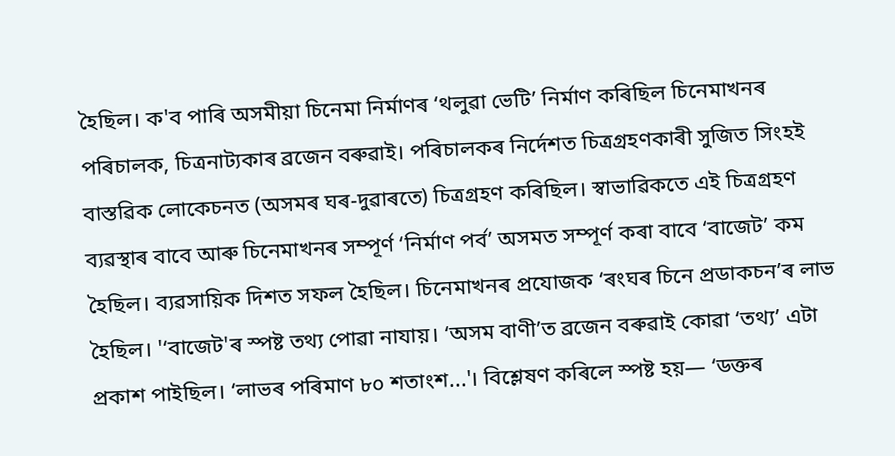হৈছিল। ক'ব পাৰি অসমীয়া চিনেমা নিৰ্মাণৰ ‘থলুৱা ভেটি’ নিৰ্মাণ কৰিছিল চিনেমাখনৰ পৰিচালক, চিত্রনাট্যকাৰ ব্ৰজেন বৰুৱাই। পৰিচালকৰ নিৰ্দেশত চিত্ৰগ্ৰহণকাৰী সুজিত সিংহই বাস্তৱিক লোকেচনত (অসমৰ ঘৰ-দুৱাৰতে) চিত্ৰগ্ৰহণ কৰিছিল। স্বাভাৱিকতে এই চিত্ৰগ্ৰহণ ব্যৱস্থাৰ বাবে আৰু চিনেমাখনৰ সম্পূৰ্ণ ‘নির্মাণ পর্ব’ অসমত সম্পূর্ণ কৰা বাবে ‘বাজেট’ কম হৈছিল। ব্যৱসায়িক দিশত সফল হৈছিল। চিনেমাখনৰ প্রযোজক ‘ৰংঘৰ চিনে প্ৰডাকচন’ৰ লাভ হৈছিল। '‘বাজেট'ৰ স্পষ্ট তথ্য পোৱা নাযায়। ‘অসম বাণী’ত ব্ৰজেন বৰুৱাই কোৱা ‘তথ্য’ এটা প্রকাশ পাইছিল। ‘লাভৰ পৰিমাণ ৮০ শতাংশ...'। বিশ্লেষণ কৰিলে স্পষ্ট হয়— ‘ডক্তৰ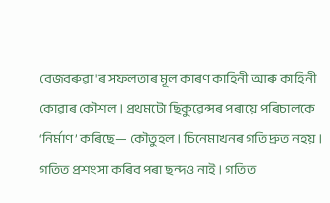বেজবৰুৱা'ৰ সফলতাৰ মূল কাৰণ কাহিনী আৰু কাহিনী কোৱাৰ কৌশল। প্ৰথমটো ছিকুৱেন্সৰ পৰায়ে পৰিচালকে ‘নির্মাণ’ কৰিছে— কৌতুহল। চিনেমাখনৰ গতি দ্রুত নহয়। গতিত প্রশংসা কৰিব পৰা ছন্দও নাই। গতিত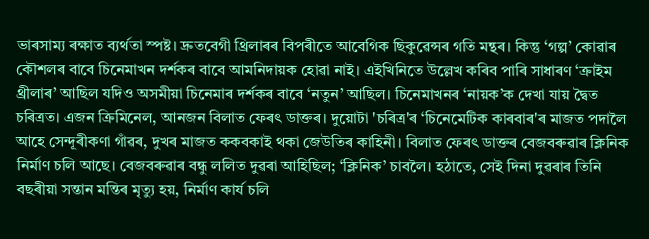ভাৰসাম্য ৰক্ষাত ব্যৰ্থতা স্পষ্ট। দ্রুতবেগী থ্রিলাৰৰ বিপৰীতে আবেগিক ছিকুৱেন্সৰ গতি মন্থৰ। কিন্তু ‘গল্প’ কোৱাৰ কৌশলৰ বাবে চিনেমাখন দৰ্শকৰ বাবে আমনিদায়ক হোৱা নাই। এইখিনিতে উল্লেখ কৰিব পাৰি সাধাৰণ ‘ক্রাইম থ্রীলাৰ’ আছিল যদিও অসমীয়া চিনেমাৰ দৰ্শকৰ বাবে ‘নতুন’ আছিল। চিনেমাখনৰ ‘নায়ক’ক দেখা যায় দ্বৈত চৰিত্ৰত। এজন ক্রিমিনেল, আনজন বিলাত ফেৰৎ ডাক্তৰ। দুয়োটা 'চৰিত্ৰ'ৰ ‘চিনেমেটিক কাৰবাৰ'ৰ মাজত পদালৈ আহে সেন্দূৰীকণা গাঁৱৰ, দুখৰ মাজত ককবকাই থকা জেউতিৰ কাহিনী। বিলাত ফেৰৎ ডাক্তৰ বেজবৰুৱাৰ ক্লিনিক নির্মাণ চলি আছে। বেজবৰুৱাৰ বন্ধু ললিত দুৱৰা আহিছিল; ‘ক্লিনিক’ চাবলৈ। হঠাতে, সেই দিনা দুৱৰাৰ তিনি বছৰীয়া সন্তান মন্তিৰ মৃত্যু হয়, নির্মাণ কার্য চলি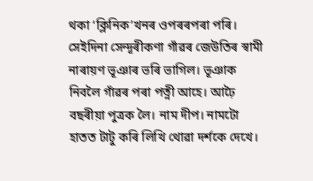থকা ‘ক্লিনিক’খনৰ ওপৰৰপৰা পৰি। সেইদিনা সেন্দূৰীকণা গাঁৱৰ জেউতিৰ স্বামী নাৰায়ণ ভূঞাৰ ভৰি ভাগিল। ভূঞাক নিবলৈ গাঁৱৰ পৰা পত্নী আহে। আঢ়ৈ বছৰীয়া পুত্ৰক লৈ। নাম দীপ। নামটো হাতত টাটু কৰি লিখি থোৱা দর্শকে দেখে।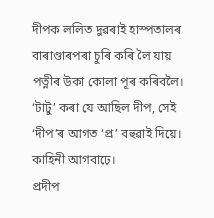দীপক ললিত দুৱৰাই হাস্পতালৰ বাৰাণ্ডাৰপৰা চুৰি কৰি লৈ যায় পত্নীৰ উকা কোলা পূৰ কৰিবলৈ। ‘টাটু’ কৰা যে আছিল দীপ, সেই ‘দীপ’ৰ আগত ‘প্ৰ’ বহুৱাই দিয়ে। কাহিনী আগবাঢ়ে।
প্রদীপ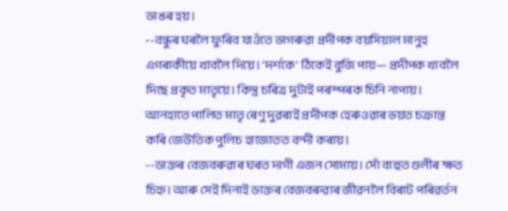ডাঙৰ হয়।
--বন্ধুৰ ঘৰলৈ ফুৰিব যাওঁতে ভাগৰুৱা প্ৰদীপক বয়সিয়াল মানুহ এগৰাকীয়ে খাবলৈ দিয়ে। ‘দৰ্শকে' ঠিকেই বুজি পায়— প্রদীপক খাবলৈ দিছে প্রকৃত মাতৃয়ে। কিন্তু চৰিত্ৰ দুটাই পৰস্পৰক চিনি নাপায়। আনহাতে পালিত মাতৃ ৰেণু দুৱৰাই প্ৰদীপক হেৰুওৱাৰ ভয়ত চক্রান্ত কৰি জেউতিক পুলিচ হাজোতত বন্দী কৰায়।
--ডাক্তৰ বেজবৰুৱাৰ ঘৰত দাগী এজন সোমায়। সোঁ বাহুত গুলীৰ ক্ষত চিহ্ন। আৰু সেই দিনাই ডাক্তৰ বেজবৰুৱাৰ জীৱনলৈ বিৰাট পৰিৱৰ্তন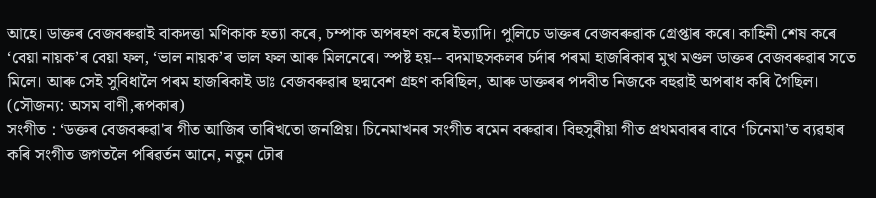আহে। ডাক্তৰ বেজবৰুৱাই বাকদত্তা মণিকাক হত্যা কৰে, চম্পাক অপৰহণ কৰে ইত্যাদি। পুলিচে ডাক্তৰ বেজবৰুৱাক গ্ৰেপ্তাৰ কৰে। কাহিনী শেষ কৰে ‘বেয়া নায়ক’ৰ বেয়া ফল, ‘ভাল নায়ক’ৰ ভাল ফল আৰু মিলনেৰে। স্পষ্ট হয়-- বদমাছসকলৰ চৰ্দাৰ পৰমা হাজৰিকাৰ মুখ মণ্ডল ডাক্তৰ বেজবৰুৱাৰ সতে মিলে। আৰু সেই সুবিধালৈ পৰম হাজৰিকাই ডাঃ বেজবৰুৱাৰ ছদ্মবেশ গ্ৰহণ কৰিছিল, আৰু ডাক্তৰৰ পদবীত নিজকে বহুৱাই অপৰাধ কৰি গৈছিল। (সৌজন্য: অসম বাণী,ৰূপকাৰ)
সংগীত : ‘ডক্তৰ বেজবৰুৱা'ৰ গীত আজিৰ তাৰিখতো জনপ্রিয়। চিনেমাখনৰ সংগীত ৰমেন বৰুৱাৰ। বিহুসুৰীয়া গীত প্ৰথমবাৰৰ বাবে ‘চিনেমা’ত ব্যৱহাৰ কৰি সংগীত জগতলৈ পৰিৱৰ্তন আনে, নতুন ঢৌৰ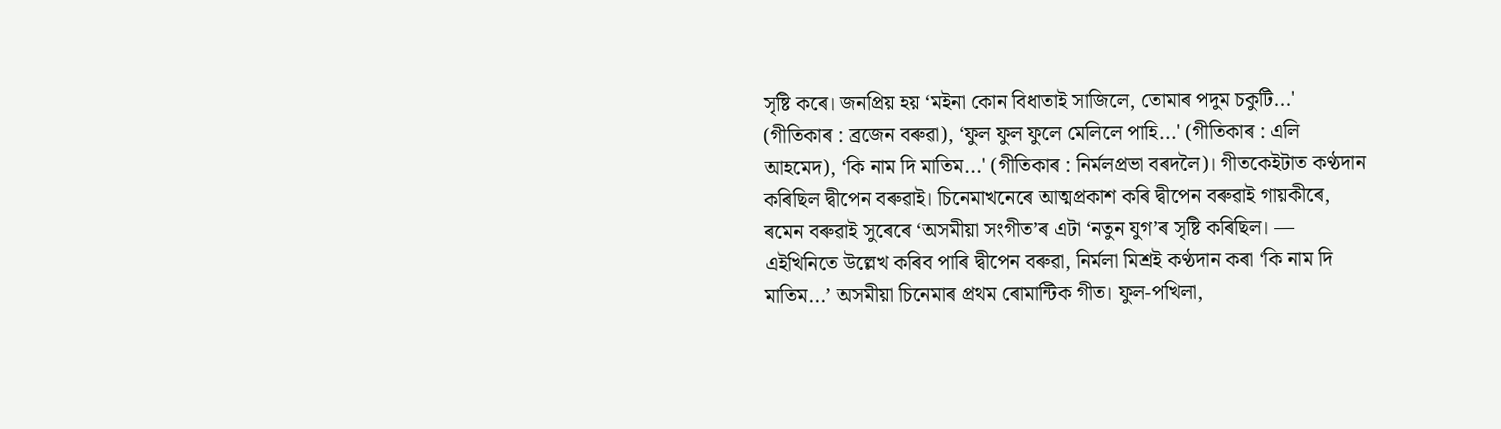সৃষ্টি কৰে। জনপ্রিয় হয় ‘মইনা কোন বিধাতাই সাজিলে, তোমাৰ পদুম চকুটি...' (গীতিকাৰ : ব্ৰজেন বৰুৱা), ‘ফুল ফুল ফুলে মেলিলে পাহি...' (গীতিকাৰ : এলি আহমেদ), ‘কি নাম দি মাতিম...' (গীতিকাৰ : নিৰ্মলপ্ৰভা বৰদলৈ)। গীতকেইটাত কণ্ঠদান কৰিছিল দ্বীপেন বৰুৱাই। চিনেমাখনেৰে আত্মপ্রকাশ কৰি দ্বীপেন বৰুৱাই গায়কীৰে, ৰমেন বৰুৱাই সুৰেৰে ‘অসমীয়া সংগীত’ৰ এটা ‘নতুন যুগ’ৰ সৃষ্টি কৰিছিল। — এইখিনিতে উল্লেখ কৰিব পাৰি দ্বীপেন বৰুৱা, নিৰ্মলা মিশ্ৰই কণ্ঠদান কৰা ‘কি নাম দি মাতিম...’ অসমীয়া চিনেমাৰ প্ৰথম ৰোমান্টিক গীত। ফুল-পখিলা,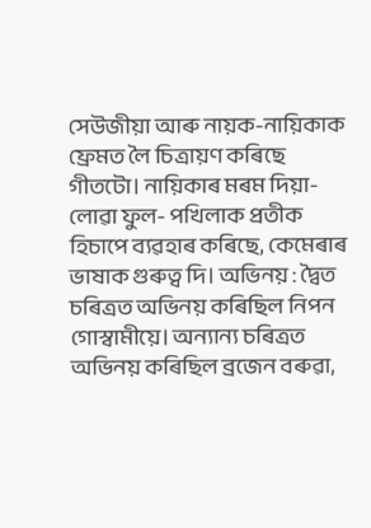সেউজীয়া আৰু নায়ক-নায়িকাক ফ্ৰেমত লৈ চিত্ৰায়ণ কৰিছে গীতটো। নায়িকাৰ মৰম দিয়া-লোৱা ফুল- পখিলাক প্রতীক হিচাপে ব্যৱহাৰ কৰিছে, কেমেৰাৰ ভাষাক গুৰুত্ব দি। অভিনয় : দ্বৈত চৰিত্ৰত অভিনয় কৰিছিল নিপন গোস্বামীয়ে। অন্যান্য চৰিত্ৰত অভিনয় কৰিছিল ব্ৰজেন বৰুৱা,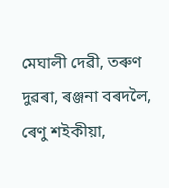মেঘালী দেৱী, তৰুণ দুৱৰা, ৰঞ্জনা বৰদলৈ, ৰেণু শইকীয়া,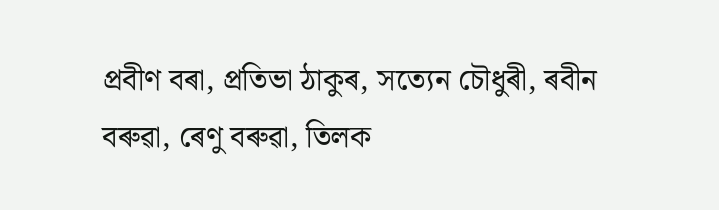প্রবীণ বৰা, প্রতিভা ঠাকুৰ, সত্যেন চৌধুৰী, ৰবীন বৰুৱা, ৰেণু বৰুৱা, তিলক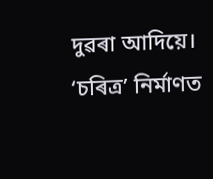দুৱৰা আদিয়ে। ‘চৰিত্ৰ’ নিৰ্মাণত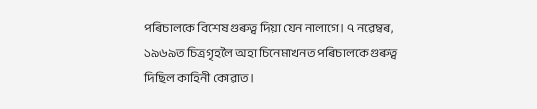পৰিচালকে বিশেষ গুৰুত্ব দিয়া যেন নালাগে। ৭ নৱেম্বৰ, ১৯৬৯ত চিত্ৰগৃহলৈ অহা চিনেমাখনত পৰিচালকে গুৰুত্ব দিছিল কাহিনী কোৱাত।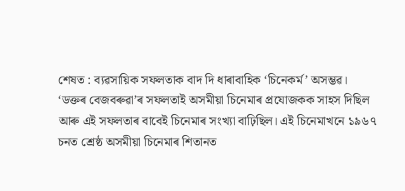শেষত : ব্যৱসায়িক সফলতাক বাদ দি ধাৰাবাহিক ‘চিনেকৰ্ম’ অসম্ভৱ। ‘ডক্তৰ বেজবৰুৱা’ৰ সফলতাই অসমীয়া চিনেমাৰ প্ৰযোজকক সাহস দিছিল আৰু এই সফলতাৰ বাবেই চিনেমাৰ সংখ্যা বাঢ়িছিল। এই চিনেমাখনে ১৯৬৭ চনত শ্ৰেষ্ঠ অসমীয়া চিনেমাৰ শিতানত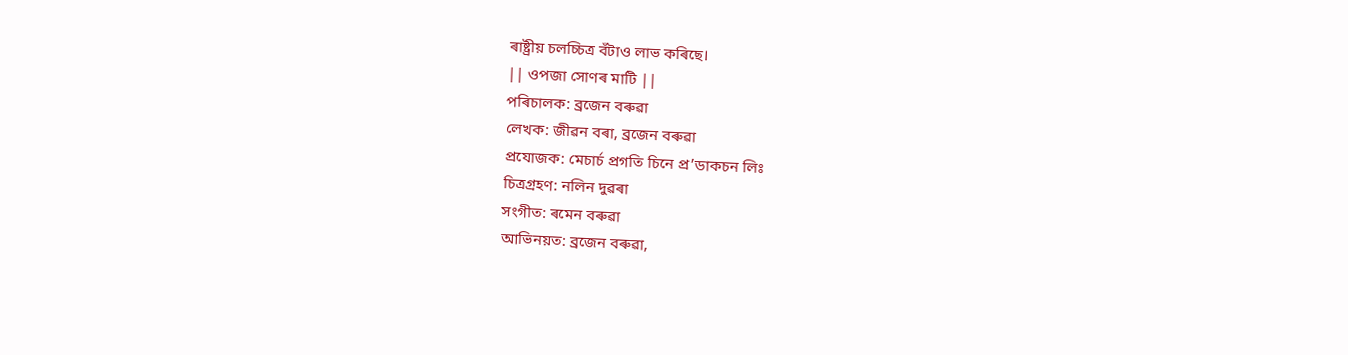ৰাষ্ট্ৰীয় চলচ্চিত্র বঁটাও লাভ কৰিছে।
|| ওপজা সোণৰ মাটি ||
পৰিচালক: ব্ৰজেন বৰুৱা
লেখক: জীৱন বৰা, ব্ৰজেন বৰুৱা
প্ৰযোজক: মেচাৰ্চ প্ৰগতি চিনে প্ৰ’ডাকচন লিঃ
চিত্ৰগ্ৰহণ: নলিন দুৱৰা
সংগীত: ৰমেন বৰুৱা
আভিনয়ত: ব্ৰজেন বৰুৱা,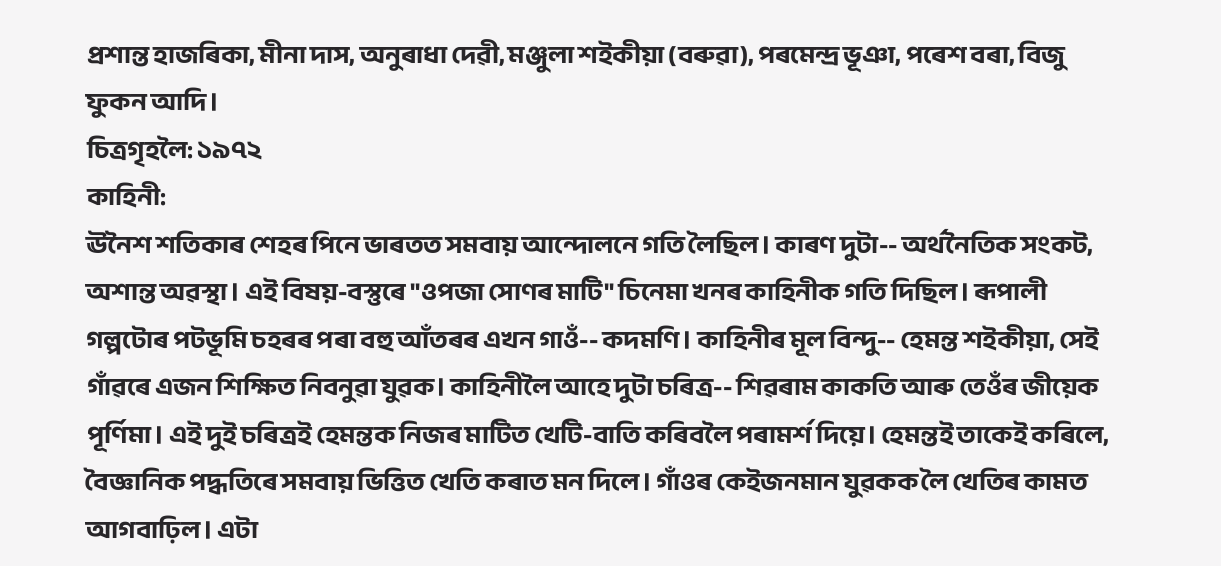প্ৰশান্ত হাজৰিকা, মীনা দাস, অনুৰাধা দেৱী, মঞ্জুলা শইকীয়া (বৰুৱা), পৰমেন্দ্ৰ ভূঞা, পৰেশ বৰা, বিজু ফুকন আদি।
চিত্ৰগৃহলৈ: ১৯৭২
কাহিনী:
ঊনৈশ শতিকাৰ শেহৰ পিনে ভাৰতত সমবায় আন্দোলনে গতি লৈছিল। কাৰণ দুটা-- অৰ্থনৈতিক সংকট, অশান্ত অৱস্থা। এই বিষয়-বস্তুৰে "ওপজা সোণৰ মাটি" চিনেমা খনৰ কাহিনীক গতি দিছিল। ৰূপালী গল্পটোৰ পটভূমি চহৰৰ পৰা বহু আঁতৰৰ এখন গাওঁ-- কদমণি। কাহিনীৰ মূল বিন্দু-- হেমন্ত শইকীয়া, সেই গাঁৱৰে এজন শিক্ষিত নিবনুৱা যুৱক। কাহিনীলৈ আহে দুটা চৰিত্ৰ-- শিৱৰাম কাকতি আৰু তেওঁৰ জীয়েক পূৰ্ণিমা। এই দুই চৰিত্ৰই হেমন্তক নিজৰ মাটিত খেটি-বাতি কৰিবলৈ পৰামৰ্শ দিয়ে। হেমন্তই তাকেই কৰিলে, বৈজ্ঞানিক পদ্ধতিৰে সমবায় ভিত্তিত খেতি কৰাত মন দিলে। গাঁওৰ কেইজনমান যুৱকক লৈ খেতিৰ কামত আগবাঢ়িল। এটা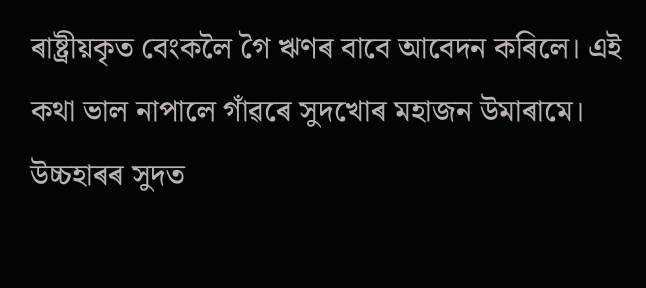ৰাষ্ট্ৰীয়কৃত বেংকলৈ গৈ ঋণৰ বাবে আবেদন কৰিলে। এই কথা ভাল নাপালে গাঁৱৰে সুদখোৰ মহাজন উমাৰামে। উচ্চহাৰৰ সুদত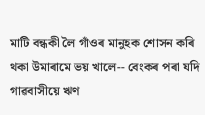মাটি বন্ধকী লৈ গাঁওৰ মানুহক শোসন কৰি থকা উমাৰামে ভয় খালে-- বেংকৰ পৰা যদি গাৱবাসীয়ে ঋণ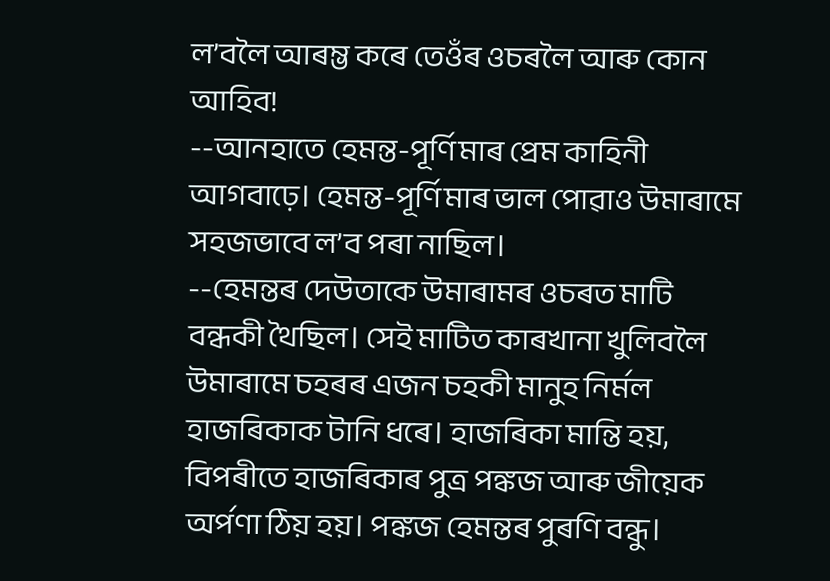ল’বলৈ আৰম্ভ কৰে তেওঁৰ ওচৰলৈ আৰু কোন আহিব!
--আনহাতে হেমন্ত-পূৰ্ণিমাৰ প্ৰেম কাহিনী আগবাঢ়ে। হেমন্ত-পূৰ্ণিমাৰ ভাল পোৱাও উমাৰামে সহজভাবে ল’ব পৰা নাছিল।
--হেমন্তৰ দেউতাকে উমাৰামৰ ওচৰত মাটি বন্ধকী থৈছিল। সেই মাটিত কাৰখানা খুলিবলৈ উমাৰামে চহৰৰ এজন চহকী মানুহ নিৰ্মল হাজৰিকাক টানি ধৰে। হাজৰিকা মান্তি হয়, বিপৰীতে হাজৰিকাৰ পুত্ৰ পঙ্কজ আৰু জীয়েক অৰ্পণা ঠিয় হয়। পঙ্কজ হেমন্তৰ পুৰণি বন্ধু।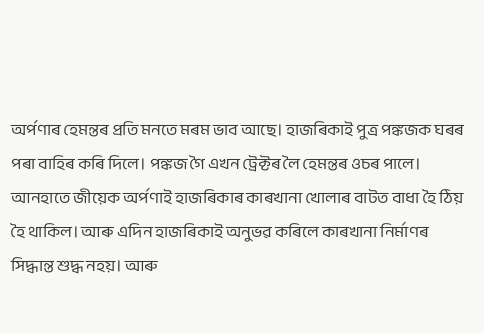অৰ্পণাৰ হেমন্তৰ প্ৰতি মনতে মৰম ভাব আছে। হাজৰিকাই পুত্ৰ পঙ্কজক ঘৰৰ পৰা বাহিৰ কৰি দিলে। পঙ্কজ গৈ এখন ট্ৰেক্টৰ লৈ হেমন্তৰ ওচৰ পালে।
আনহাতে জীয়েক অৰ্পণাই হাজৰিকাৰ কাৰখানা খোলাৰ বাটত বাধা হৈ ঠিয় হৈ থাকিল। আৰু এদিন হাজৰিকাই অনুভৱ কৰিলে কাৰখানা নিৰ্মাণৰ সিদ্ধান্ত শুদ্ধ নহয়। আৰু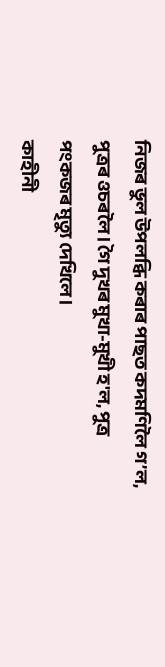নিজৰ ভুল উপলব্ধি কৰাৰ পাছত কদমণিলৈ গ’ল, পুত্ৰৰ ওচৰলৈ। গৈ দুখৰ মুখা-মুখী হ'ল, পুত্ৰ পংকজৰ মৃত্যু দেখিলে।
কাহীনী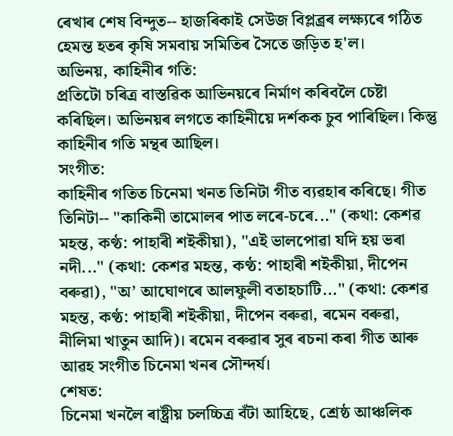ৰেখাৰ শেষ বিন্দুত-- হাজৰিকাই সেউজ বিপ্লৱ্ৰৰ লক্ষ্যৰে গঠিত হেমন্ত হতৰ কৃষি সমবায় সমিতিৰ সৈতে জড়িত হ'ল।
অভিনয়, কাহিনীৰ গতি:
প্ৰতিটো চৰিত্ৰ বাস্তৱিক আভিনয়ৰে নিৰ্মাণ কৰিবলৈ চেষ্টা কৰিছিল। অভিনয়ৰ লগতে কাহিনীয়ে দৰ্শকক চুব পাৰিছিল। কিন্তু কাহিনীৰ গতি মন্থৰ আছিল।
সংগীত:
কাহিনীৰ গতিত চিনেমা খনত তিনিটা গীত ব্যৱহাৰ কৰিছে। গীত তিনিটা-- "কাকিনী তামোলৰ পাত লৰে-চৰে..." (কথা: কেশৱ মহন্ত, কণ্ঠ: পাহাৰী শইকীয়া), "এই ভালপোৱা যদি হয় ভৰা নদী..." (কথা: কেশৱ মহন্ত, কণ্ঠ: পাহাৰী শইকীয়া, দীপেন বৰুৱা), "অ’ আঘোণৰে আলফুলী বতাহচাটি..." (কথা: কেশৱ মহন্ত, কণ্ঠ: পাহাৰী শইকীয়া, দীপেন বৰুৱা, ৰমেন বৰুৱা, নীলিমা খাতুন আদি)। ৰমেন বৰুৱাৰ সুৰ ৰচনা কৰা গীত আৰু আৱহ সংগীত চিনেমা খনৰ সৌন্দৰ্য।
শেষত:
চিনেমা খনলৈ ৰাষ্ট্ৰীয় চলচ্চিত্ৰ বঁটা আহিছে, শ্ৰেষ্ঠ আঞ্চলিক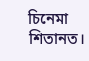চিনেমা শিতানত।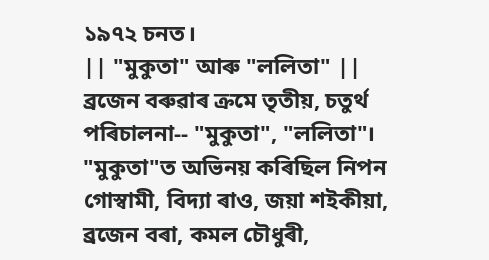১৯৭২ চনত।
|| "মুকুতা" আৰু "ললিতা" ||
ব্ৰজেন বৰুৱাৰ ক্ৰমে তৃতীয়, চতুৰ্থ পৰিচালনা-- "মুকুতা", "ললিতা"। "মুকুতা"ত অভিনয় কৰিছিল নিপন গোস্বামী, বিদ্যা ৰাও, জয়া শইকীয়া, ব্ৰজেন বৰা, কমল চৌধুৰী,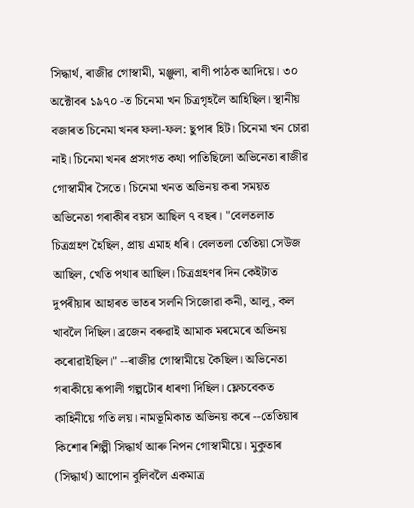সিদ্ধাৰ্থ, ৰাজীৱ গোস্বামী, মঞ্জুলা, ৰাণী পাঠক আদিয়ে। ৩০ অক্টোবৰ ১৯৭০ -ত চিনেমা খন চিত্ৰগৃহলৈ আহিছিল। স্থানীয় বজাৰত চিনেমা খনৰ ফলা-ফল: ছুপাৰ হিট। চিনেমা খন চোৱা নাই। চিনেমা খনৰ প্ৰসংগত কথা পাতিছিলো অভিনেতা ৰাজীৱ গোস্বামীৰ সৈতে। চিনেমা খনত অভিনয় কৰা সময়ত অভিনেতা গৰাকীৰ বয়স আছিল ৭ বছৰ। "বেলতলাত চিত্ৰগ্ৰহণ হৈছিল, প্ৰায় এমাহ ধৰি। বেলতলা তেতিয়া সেউজ আছিল, খেতি পথাৰ আছিল। চিত্ৰগ্ৰহণৰ দিন কেইটাত দুপৰীয়াৰ আহাৰত ভাতৰ সলনি সিজোৱা কনী, আলু, কল খাবলৈ দিছিল। ব্ৰজেন বৰুৱাই আমাক মৰমেৰে অভিনয় কৰোৱাইছিল।" --ৰাজীৱ গোস্বামীয়ে কৈছিল। অভিনেতা গৰাকীয়ে ৰূপালী গল্পটোৰ ধাৰণা দিছিল। ফ্লেচবেকত কাহিনীয়ে গতি লয়। নামভূমিকাত অভিনয় কৰে --তেতিয়াৰ কিশোৰ শিল্পী সিদ্ধাৰ্থ আৰু নিপন গোস্বামীয়ে। মুকুতাৰ (সিদ্ধাৰ্থ) আপোন বুলিবলৈ একমাত্ৰ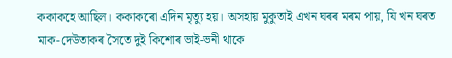ককাকহে আছিল। ককাকৰো এদিন মৃত্যু হয়। অসহায় মুকুতাই এখন ঘৰৰ মৰম পায়, যি খন ঘৰত মাক-দেউতাকৰ সৈতে দুই কিশোৰ ভাই-ভনী থাকে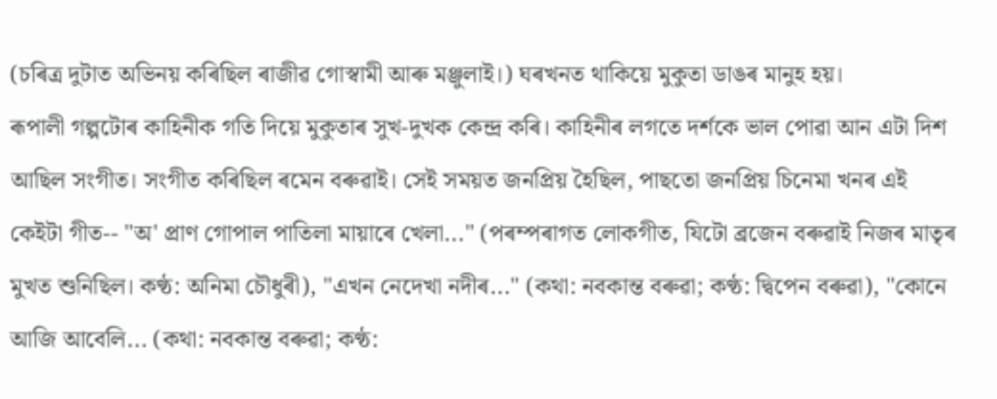(চৰিত্ৰ দুটাত অভিনয় কৰিছিল ৰাজীৱ গোস্বামী আৰু মঞ্জুলাই।) ঘৰখনত থাকিয়ে মুকুতা ডাঙৰ মানুহ হয়।
ৰূপালী গল্পটোৰ কাহিনীক গতি দিয়ে মুকুতাৰ সুখ-দুখক কেন্দ্ৰ কৰি। কাহিনীৰ লগতে দৰ্শকে ভাল পোৱা আন এটা দিশ আছিল সংগীত। সংগীত কৰিছিল ৰমেন বৰুৱাই। সেই সময়ত জনপ্ৰিয় হৈছিল, পাছতো জনপ্ৰিয় চিনেমা খনৰ এই কেইটা গীত-- "অ' প্ৰাণ গোপাল পাতিলা মায়াৰে খেলা..." (পৰম্পৰাগত লোকগীত, যিটো ব্ৰজেন বৰুৱাই নিজৰ মাতৃৰ মুখত শুনিছিল। কণ্ঠ: অনিমা চৌধুৰী), "এখন নেদেখা নদীৰ..." (কথা: নবকান্ত বৰুৱা; কণ্ঠ: দ্বিপেন বৰুৱা), "কোনে আজি আবেলি... (কথা: নবকান্ত বৰুৱা; কণ্ঠ: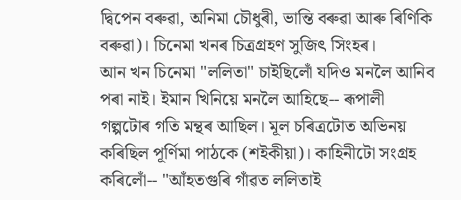দ্বিপেন বৰুৱা, অনিমা চৌধুৰী, ভান্তি বৰুৱা আৰু ৰিণিকি বৰুৱা)। চিনেমা খনৰ চিত্ৰগ্ৰহণ সুজিৎ সিংহৰ।
আন খন চিনেমা "ললিতা" চাইছিলোঁ যদিও মনলৈ আনিব পৰা নাই। ইমান খিনিয়ে মনলৈ আহিছে-- ৰূপালী গল্পটোৰ গতি মন্থৰ আছিল। মূল চৰিত্ৰটোত অভিনয় কৰিছিল পূৰ্ণিমা পাঠকে (শইকীয়া)। কাহিনীটো সংগ্ৰহ কৰিলোঁ-- "আঁহতগুৰি গাঁৱত ললিতাই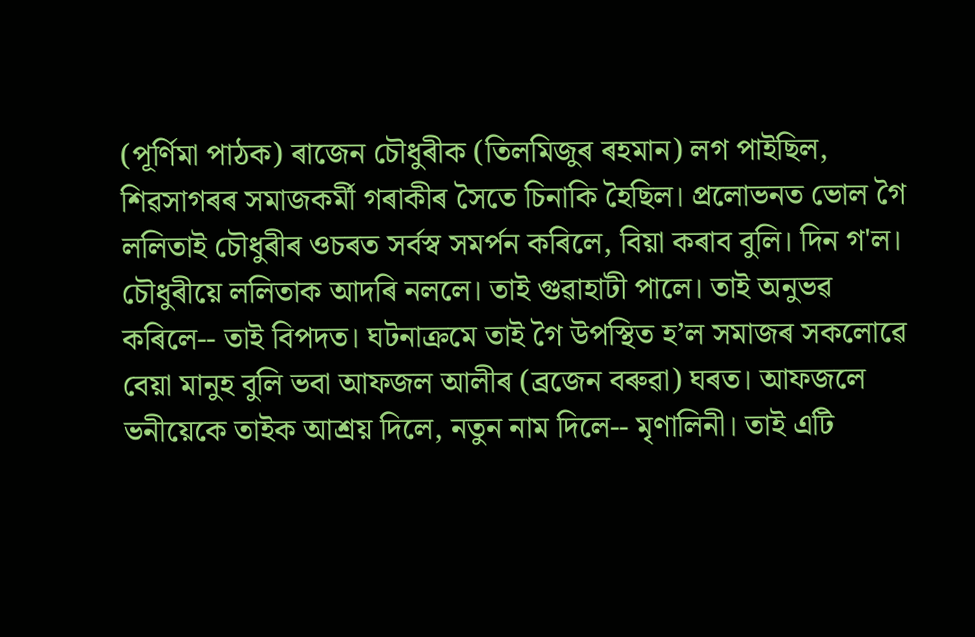(পূৰ্ণিমা পাঠক) ৰাজেন চৌধুৰীক (তিলমিজুৰ ৰহমান) লগ পাইছিল, শিৱসাগৰৰ সমাজকৰ্মী গৰাকীৰ সৈতে চিনাকি হৈছিল। প্ৰলোভনত ভোল গৈ ললিতাই চৌধুৰীৰ ওচৰত সৰ্বস্ব সমৰ্পন কৰিলে, বিয়া কৰাব বুলি। দিন গ'ল। চৌধুৰীয়ে ললিতাক আদৰি নললে। তাই গুৱাহাটী পালে। তাই অনুভৱ কৰিলে-- তাই বিপদত। ঘটনাক্ৰমে তাই গৈ উপস্থিত হ’ল সমাজৰ সকলোৱে বেয়া মানুহ বুলি ভবা আফজল আলীৰ (ব্ৰজেন বৰুৱা) ঘৰত। আফজলে ভনীয়েকে তাইক আশ্ৰয় দিলে, নতুন নাম দিলে-- মৃণালিনী। তাই এটি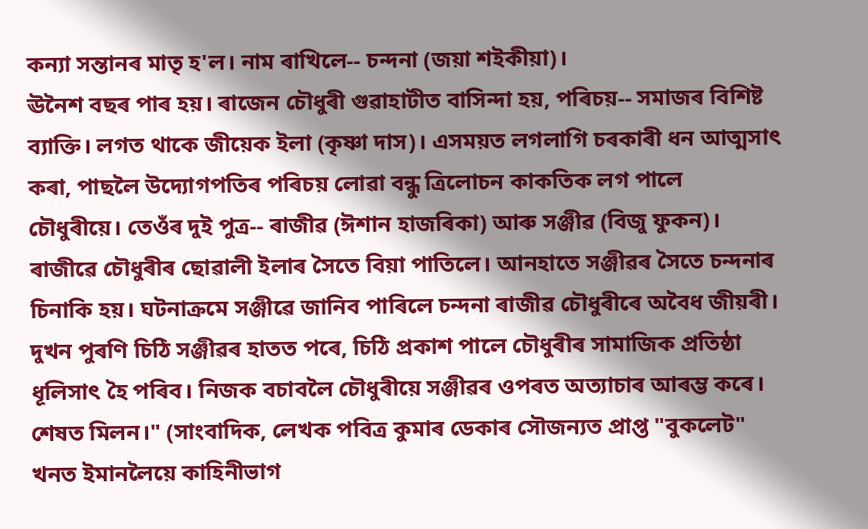কন্যা সন্তানৰ মাতৃ হ'ল। নাম ৰাখিলে-- চন্দনা (জয়া শইকীয়া)।
ঊনৈশ বছৰ পাৰ হয়। ৰাজেন চৌধুৰী গুৱাহাটীত বাসিন্দা হয়, পৰিচয়-- সমাজৰ বিশিষ্ট ব্যাক্তি। লগত থাকে জীয়েক ইলা (কৃষ্ণা দাস)। এসময়ত লগলাগি চৰকাৰী ধন আত্মসাৎ কৰা, পাছলৈ উদ্যোগপতিৰ পৰিচয় লোৱা বন্ধু ত্ৰিলোচন কাকতিক লগ পালে চৌধুৰীয়ে। তেওঁৰ দুই পুত্ৰ-- ৰাজীৱ (ঈশান হাজৰিকা) আৰু সঞ্জীৱ (বিজু ফুকন)। ৰাজীৱে চৌধুৰীৰ ছোৱালী ইলাৰ সৈতে বিয়া পাতিলে। আনহাতে সঞ্জীৱৰ সৈতে চন্দনাৰ চিনাকি হয়। ঘটনাক্ৰমে সঞ্জীৱে জানিব পাৰিলে চন্দনা ৰাজীৱ চৌধুৰীৰে অবৈধ জীয়ৰী। দুখন পুৰণি চিঠি সঞ্জীৱৰ হাতত পৰে, চিঠি প্ৰকাশ পালে চৌধুৰীৰ সামাজিক প্ৰতিষ্ঠা ধূলিসাৎ হৈ পৰিব। নিজক বচাবলৈ চৌধুৰীয়ে সঞ্জীৱৰ ওপৰত অত্যাচাৰ আৰম্ভ কৰে। শেষত মিলন।" (সাংবাদিক, লেখক পবিত্ৰ কুমাৰ ডেকাৰ সৌজন্যত প্ৰাপ্ত "বুকলেট" খনত ইমানলৈয়ে কাহিনীভাগ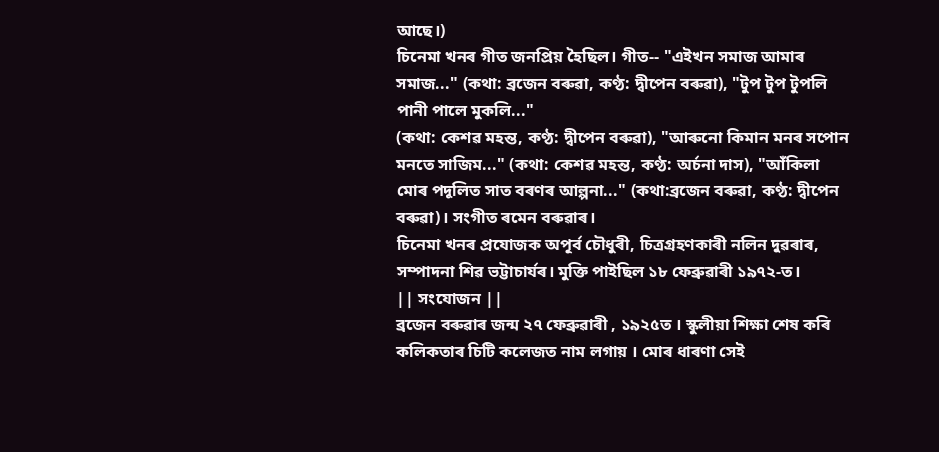আছে।)
চিনেমা খনৰ গীত জনপ্ৰিয় হৈছিল। গীত-- "এইখন সমাজ আমাৰ সমাজ..." (কথা: ব্ৰজেন বৰুৱা, কণ্ঠ: দ্বীপেন বৰুৱা), "টুপ টুপ টুপলি পানী পালে মুকলি..."
(কথা: কেশৱ মহন্ত, কণ্ঠ: দ্বীপেন বৰুৱা), "আৰুনো কিমান মনৰ সপোন মনতে সাজিম..." (কথা: কেশৱ মহন্ত, কণ্ঠ: অৰ্চনা দাস), "আঁকিলা মোৰ পদূলিত সাত বৰণৰ আল্পনা..." (কথা:ব্ৰজেন বৰুৱা, কণ্ঠ: দ্বীপেন বৰুৱা)। সংগীত ৰমেন বৰুৱাৰ।
চিনেমা খনৰ প্ৰযোজক অপূৰ্ব চৌধুৰী, চিত্ৰগ্ৰহণকাৰী নলিন দুৱৰাৰ, সম্পাদনা শিৱ ভট্টাচাৰ্যৰ। মুক্তি পাইছিল ১৮ ফেব্ৰুৱাৰী ১৯৭২-ত।
|| সংযোজন ||
ব্ৰজেন বৰুৱাৰ জন্ম ২৭ ফেব্ৰুৱাৰী , ১৯২৫ত । স্কুলীয়া শিক্ষা শেষ কৰি কলিকতাৰ চিটি কলেজত নাম লগায় । মোৰ ধাৰণা সেই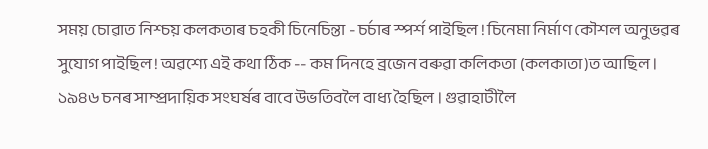সময় চোৱাত নিশ্চয় কলকতাৰ চহকী চিনেচিন্তা - চৰ্চাৰ স্পৰ্শ পাইছিল ! চিনেমা নিৰ্মাণ কৌশল অনুভৱৰ সুযোগ পাইছিল ! অৱশ্যে এই কথা ঠিক -- কম দিনহে ব্ৰজেন বৰুৱা কলিকতা (কলকাতা)ত আছিল । ১৯৪৬ চনৰ সাম্প্ৰদায়িক সংঘৰ্ষৰ বাবে উভতিবলৈ বাধ্য হৈছিল । গুৱাহাটীলৈ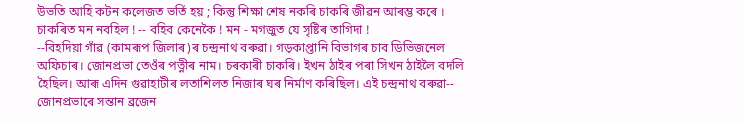উভতি আহি কটন কলেজত ভৰ্তি হয় ; কিন্তু শিক্ষা শেষ নকৰি চাকৰি জীৱন আৰম্ভ কৰে । চাকৰিত মন নবহিল ! -- বহিব কেনেকৈ ! মন - মগজুত যে সৃষ্টিৰ তাগিদা !
--বিহদিয়া গাঁৱ (কামৰূপ জিলাৰ)ৰ চন্দ্ৰনাথ বৰুৱা। গড়কাপ্তানি বিভাগৰ চাব ডিভিজনেল অফিচাৰ। জোনপ্ৰভা তেওঁৰ পত্নীৰ নাম। চৰকাৰী চাকৰি। ইখন ঠাইৰ পৰা সিখন ঠাইলৈ বদলি হৈছিল। আৰূ এদিন গুৱাহাটীৰ লতাশিলত নিজাৰ ঘৰ নিৰ্মাণ কৰিছিল। এই চন্দ্ৰনাথ বৰুৱা-- জোনপ্ৰভাৰে সন্তান ব্ৰজেন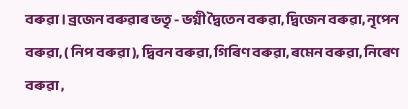বৰুৱা। ব্ৰজেন বৰুৱাৰ ভতৃ - ভগ্নী দ্বৈতেন বৰুৱা, দ্বিজেন বৰুৱা, নৃপেন বৰুৱা, ( নিপ বৰুৱা), দ্বিবন বৰুৱা, গিৰিণ বৰুৱা, ৰমেন বৰুৱা, নিৰেণ বৰুৱা ,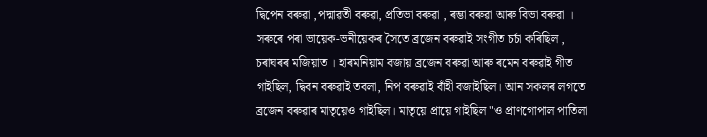দ্বিপেন বৰুৱা ,পদ্মাৱতী বৰুৱা, প্ৰতিভা বৰুৱা , ৰম্ভা বৰুৱা আৰু বিভা বৰুৱা । সৰুৰে পৰা ভায়েক-ভনীয়েকৰ সৈতে ব্ৰজেন বৰুৱাই সংগীত চৰ্চা কৰিছিল , চৰাঘৰৰ মজিয়াত । হাৰমনিয়াম বজায় ব্ৰজেন বৰুৱা আৰু ৰমেন বৰুৱাই গীত গাইছিল, দ্বিবন বৰুৱাই তবলা, নিপ বৰুৱাই বাঁহী বজাইছিল। আন সকলৰ লগতে ব্ৰজেন বৰুৱাৰ মাতৃয়েও গাইছিল। মাতৃয়ে প্ৰায়ে গাইছিল "ও প্ৰাণগোপাল পাতিলা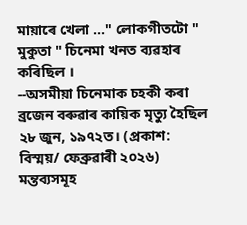মায়াৰে খেলা ..." লোকগীতটো " মুকুতা " চিনেমা খনত ব্যৱহাৰ কৰিছিল ।
--অসমীয়া চিনেমাক চহকী কৰা ব্ৰজেন বৰুৱাৰ কায়িক মৃত্যু হৈছিল ২৮ জুন, ১৯৭২ত। (প্ৰকাশ: বিস্ময়/ ফেব্ৰুৱাৰী ২০২৬)
মন্তব্যসমূহ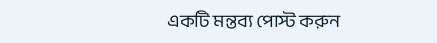একটি মন্তব্য পোস্ট করুন